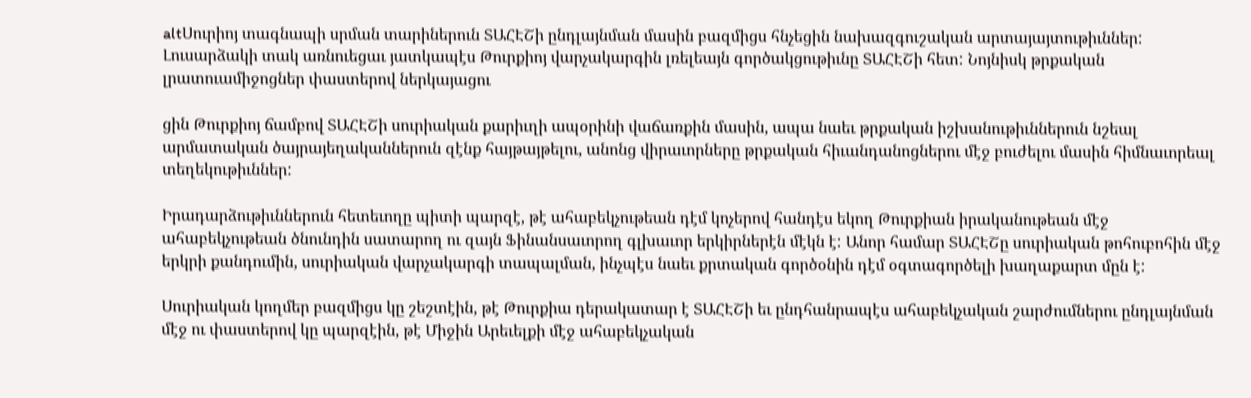altՍուրիոյ տագնապի սրման տարիներուն ՏԱՀԷՇի ընդլայնման մասին բազմիցս հնչեցին նախազգուշական արտայայտութիւններ: Լուսարձակի տակ առնուեցաւ յատկապէս Թուրքիոյ վարչակարգին լռելեայն գործակցութիւնը ՏԱՀԷՇի հետ: Նոյնիսկ թրքական լրատուամիջոցներ փաստերով ներկայացու

ցին Թուրքիոյ ճամբով ՏԱՀԷՇի սուրիական քարիւղի ապօրինի վաճառքին մասին, ապա նաեւ թրքական իշխանութիւններուն նշեալ արմատական ծայրայեղականներուն զէնք հայթայթելու, անոնց վիրաւորները թրքական հիւանդանոցներու մէջ բուժելու մասին հիմնաւորեալ տեղեկութիւններ:

Իրադարձութիւններուն հետեւողը պիտի պարզէ, թէ ահաբեկչութեան դէմ կոչերով հանդէս եկող Թուրքիան իրականութեան մէջ ահաբեկչութեան ծնունդին սատարող ու զայն Ֆինանսաւորող գլխաւոր երկիրներէն մէկն է: Անոր համար ՏԱՀԷՇը սուրիական թոհուբոհին մէջ երկրի քանդումին, սուրիական վարչակարգի տապալման, ինչպէս նաեւ քրտական գործօնին դէմ օգտագործելի խաղաքարտ մըն է:

Սուրիական կողմեր բազմիցս կը շեշտէին, թէ Թուրքիա դերակատար է ՏԱՀԷՇի եւ ընդհանրապէս ահաբեկչական շարժումներու ընդլայնման մէջ ու փաստերով կը պարզէին, թէ Միջին Արեւելքի մէջ ահաբեկչական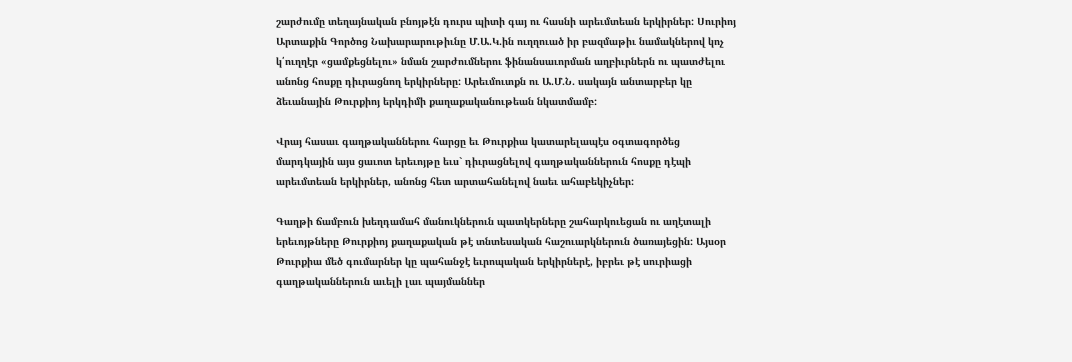շարժումը տեղայնական բնոյթէն դուրս պիտի գայ ու հասնի արեւմտեան երկիրներ: Սուրիոյ Արտաքին Գործոց Նախարարութիւնը Մ.Ա.Կ.ին ուղղուած իր բազմաթիւ նամակներով կոչ կ՛ուղղէր «ցամքեցնելու» նման շարժումներու ֆինանսաւորման աղբիւրներն ու պատժելու անոնց հոսքը դիւրացնող երկիրները: Արեւմուտքն ու Ա.Մ.Ն. սակայն անտարբեր կը ձեւանային Թուրքիոյ երկդիմի քաղաքականութեան նկատմամբ:

Վրայ հասաւ գաղթականներու հարցը եւ Թուրքիա կատարելապէս օգտագործեց մարդկային այս ցաւոտ երեւոյթը եւս` դիւրացնելով գաղթականներուն հոսքը դէպի արեւմտեան երկիրներ, անոնց հետ արտահանելով նաեւ ահաբեկիչներ:

Գաղթի ճամբուն խեղդամահ մանուկներուն պատկերները շահարկուեցան ու աղէտալի երեւոյթները Թուրքիոյ քաղաքական թէ տնտեսական հաշուարկներուն ծառայեցին: Այսօր Թուրքիա մեծ գումարներ կը պահանջէ եւրոպական երկիրներէ, իբրեւ թէ սուրիացի գաղթականներուն աւելի լաւ պայմաններ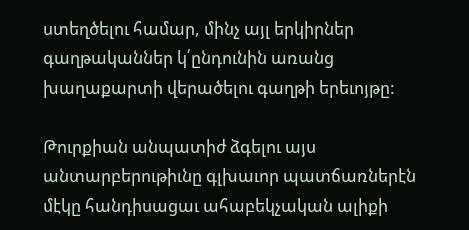ստեղծելու համար, մինչ այլ երկիրներ գաղթականներ կ՛ընդունին առանց խաղաքարտի վերածելու գաղթի երեւոյթը:

Թուրքիան անպատիժ ձգելու այս անտարբերութիւնը գլխաւոր պատճառներէն մէկը հանդիսացաւ ահաբեկչական ալիքի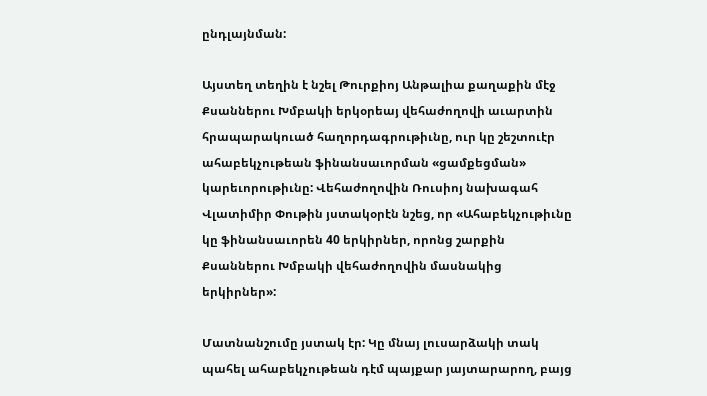ընդլայնման:

Այստեղ տեղին է նշել Թուրքիոյ Անթալիա քաղաքին մէջ Քսաններու Խմբակի երկօրեայ վեհաժողովի աւարտին հրապարակուած հաղորդագրութիւնը, ուր կը շեշտուէր ահաբեկչութեան ֆինանսաւորման «ցամքեցման» կարեւորութիւնը: Վեհաժողովին Ռուսիոյ նախագահ Վլատիմիր Փութին յստակօրէն նշեց, որ «Ահաբեկչութիւնը կը ֆինանսաւորեն 40 երկիրներ, որոնց շարքին Քսաններու Խմբակի վեհաժողովին մասնակից երկիրներ»:

Մատնանշումը յստակ էր: Կը մնայ լուսարձակի տակ պահել ահաբեկչութեան դէմ պայքար յայտարարող, բայց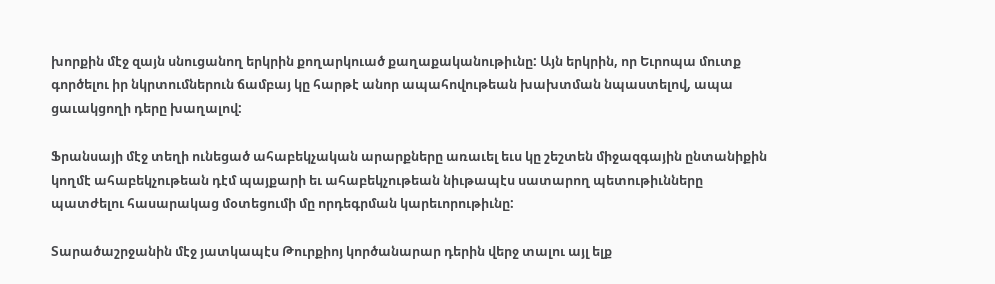խորքին մէջ զայն սնուցանող երկրին քողարկուած քաղաքականութիւնը: Այն երկրին, որ Եւրոպա մուտք գործելու իր նկրտումներուն ճամբայ կը հարթէ անոր ապահովութեան խախտման նպաստելով, ապա ցաւակցողի դերը խաղալով:

Ֆրանսայի մէջ տեղի ունեցած ահաբեկչական արարքները առաւել եւս կը շեշտեն միջազգային ընտանիքին կողմէ ահաբեկչութեան դէմ պայքարի եւ ահաբեկչութեան նիւթապէս սատարող պետութիւնները պատժելու հասարակաց մօտեցումի մը որդեգրման կարեւորութիւնը:

Տարածաշրջանին մէջ յատկապէս Թուրքիոյ կործանարար դերին վերջ տալու այլ ելք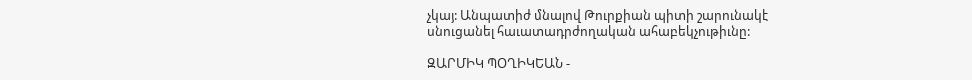չկայ: Անպատիժ մնալով Թուրքիան պիտի շարունակէ սնուցանել հաւատադրժողական ահաբեկչութիւնը:

ԶԱՐՄԻԿ ՊՕՂԻԿԵԱՆ -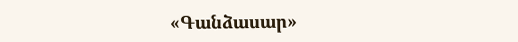«Գանձասար»